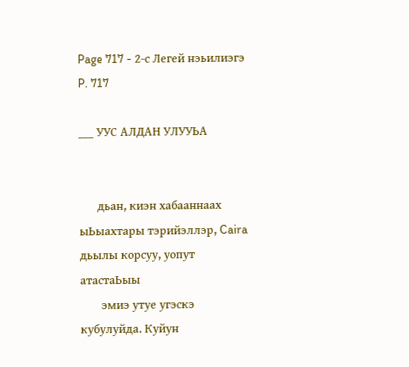Page 717 - 2-с Легей нэьилиэгэ
P. 717

___ УУС АЛДАН УЛУУЬА


      дьан, киэн хабааннаах ыЬыахтары тэрийэллэр, Caira дьылы корсуу, уопут атастаЬыы
       эмиэ утуе угэскэ кубулуйда. Куйун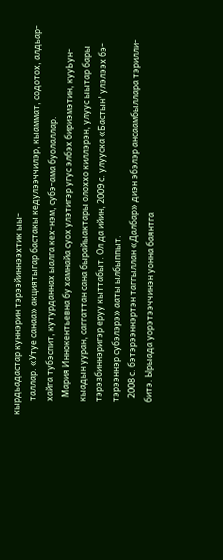кырдьадастар куннэрин тэрээйиннээхтик ыы-
       таллар. «Утуе санаа» акциятыгар бастакы кедулээччилэр, кыаммат, содотох, алдьар-
       хайга тубэспит, кутурданнах ыалга кех-нэм, субэ-ама буолаллар.
         Мария Иннокентьевна бу хамнайа суох улэтигэр угус элбэх бириэмэтин, кууЬун-
       кыадын ууран, саггаттан сана бырайыактары олоххо киллэрэн, улуус ыытар бары
       тэрэзбиннэригэр еруу кыттабыт. Ол да ийин, 2009 с. улууска «Бастын' улэлээх бэ-
       тэрээннэр субэлэрэ» ааты ылбыппыт.
         2008 с. бэтэрээннэртэн таггыллан «Далбар» диэн эбэлэр ансаамбыллара тэрилли-
       битэ. Ырыада уорэтээччинэн уонна баянтга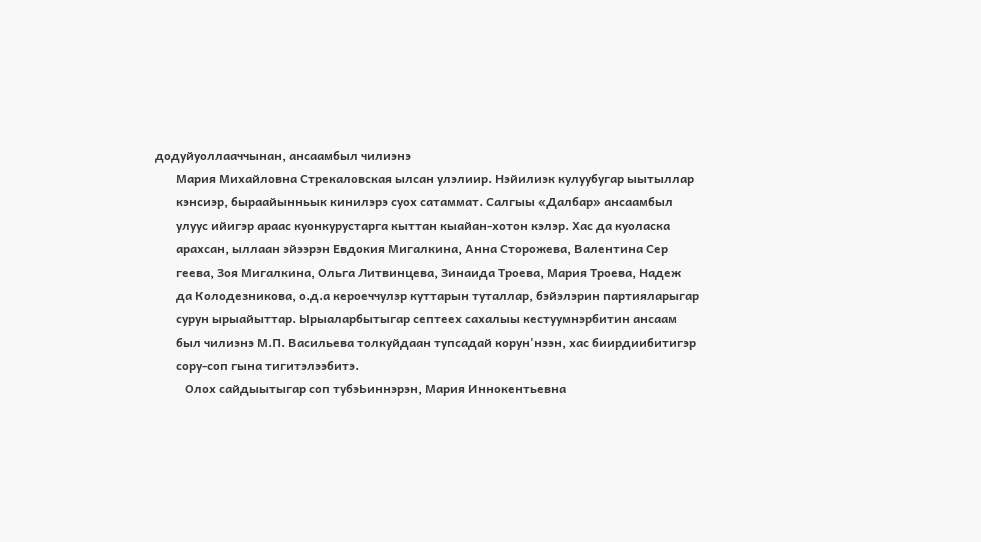додуйуоллааччынан, ансаамбыл чилиэнэ
       Мария Михайловна Стрекаловская ылсан улэлиир. Нэйилиэк кулуубугар ыытыллар
       кэнсиэр, быраайынньык кинилэрэ суох сатаммат. Салгыы «Далбар» ансаамбыл
       улуус ийигэр араас куонкурустарга кыттан кыайан-хотон кэлэр. Хас да куоласка
       арахсан, ыллаан эйээрэн Евдокия Мигалкина, Анна Сторожева, Валентина Сер
       геева, Зоя Мигалкина, Ольга Литвинцева, Зинаида Троева, Мария Троева, Надеж
       да Колодезникова, о.д.а кероеччулэр куттарын туталлар, бэйэлэрин партияларыгар
       сурун ырыайыттар. Ырыаларбытыгар септеех сахалыы кестуумнэрбитин ансаам
       был чилиэнэ М.П. Васильева толкуйдаан тупсадай корун'нээн, хас биирдиибитигэр
       сору-соп гына тигитэлээбитэ.
          Олох сайдыытыгар соп тубэЬиннэрэн, Мария Иннокентьевна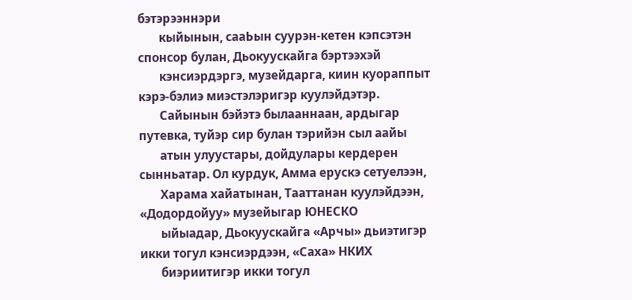бэтэрээннэри
       кыйынын, сааЬын суурэн-кетен кэпсэтэн спонсор булан, Дьокуускайга бэртээхэй
       кэнсиэрдэргэ, музейдарга, киин куораппыт кэрэ-бэлиэ миэстэлэригэр куулэйдэтэр.
       Сайынын бэйэтэ былааннаан, ардыгар путевка, туйэр сир булан тэрийэн сыл аайы
       атын улуустары, дойдулары кердерен сынньатар. Ол курдук, Амма ерускэ сетуелээн,
       Харама хайатынан, Тааттанан куулэйдээн, «Додордойуу» музейыгар ЮНЕСКО
       ыйыадар, Дьокуускайга «Арчы» дьиэтигэр икки тогул кэнсиэрдээн, «Саха» НКИХ
       биэриитигэр икки тогул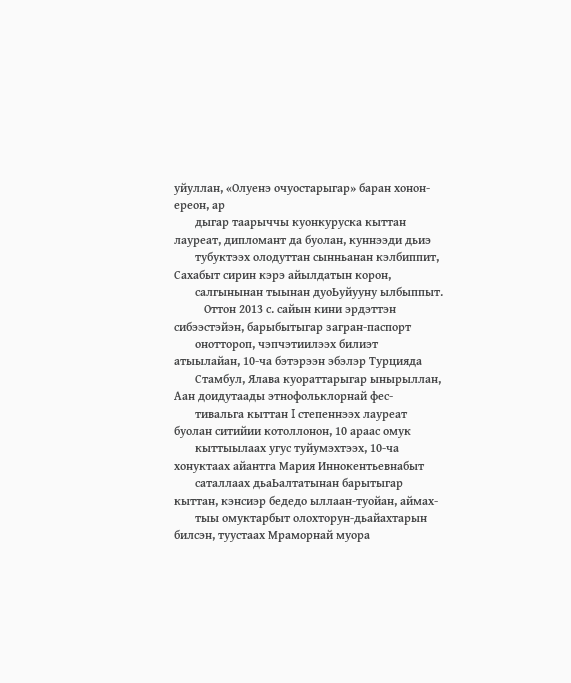уйуллан, «Олуенэ очуостарыгар» баран хонон-ереон, ар
       дыгар таарыччы куонкуруска кыттан лауреат, дипломант да буолан, куннээди дьиэ
       тубуктээх олодуттан сынньанан кэлбиппит, Сахабыт сирин кэрэ айылдатын корон,
       салгынынан тыынан дуоЬуйууну ылбыппыт.
          Оттон 2013 с. сайын кини эрдэттэн сибээстэйэн, барыбытыгар загран-паспорт
       оноттороп, чэпчэтиилээх билиэт атыылайан, 10-ча бэтэрээн эбэлэр Турцияда
       Стамбул, Ялава куораттарыгар ынырыллан, Аан доидутаады этнофольклорнай фес-
       тивальга кыттан I степеннээх лауреат буолан ситийии котоллонон, 10 араас омук
       кыттыылаах угус туйумэхтээх, 10-ча хонуктаах айантга Мария Иннокентьевнабыт
       саталлаах дьаЬалтатынан барытыгар кыттан, кэнсиэр бедедо ыллаан-туойан, аймах-
       тыы омуктарбыт олохторун-дьайахтарын билсэн, туустаах Мраморнай муора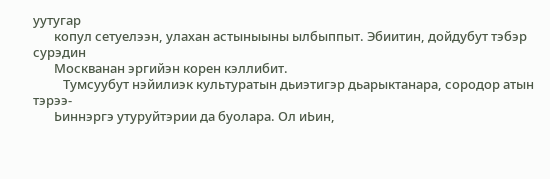уутугар
       копул сетуелээн, улахан астыныыны ылбыппыт. Эбиитин, дойдубут тэбэр сурэдин
       Москванан эргийэн корен кэллибит.
          Тумсуубут нэйилиэк культуратын дьиэтигэр дьарыктанара, сородор атын тэрээ-
       Ьиннэргэ утуруйтэрии да буолара. Ол иЬин,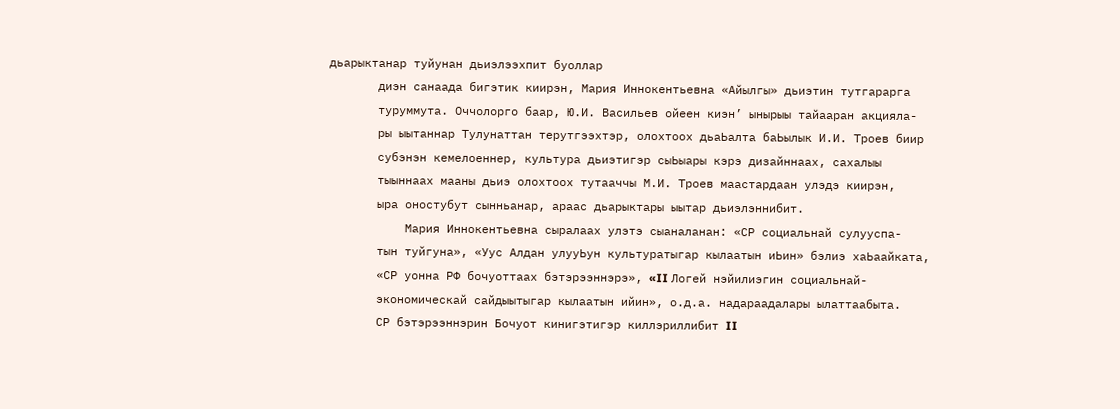дьарыктанар туйунан дьиэлээхпит буоллар
       диэн санаада бигэтик киирэн, Мария Иннокентьевна «Айылгы» дьиэтин тутгарарга
       туруммута. Оччолорго баар, Ю.И. Васильев ойеен киэн’ ынырыы тайааран акцияла-
       ры ыытаннар Тулунаттан терутгээхтэр, олохтоох дьаЬалта баЬылык И.И. Троев биир
       субэнэн кемелоеннер, культура дьиэтигэр сыЬыары кэрэ дизайннаах, сахалыы
       тыыннаах мааны дьиэ олохтоох тутааччы М.И. Троев маастардаан улэдэ киирэн,
       ыра оностубут сынньанар, араас дьарыктары ыытар дьиэлэннибит.
           Мария Иннокентьевна сыралаах улэтэ сыаналанан: «СР социальнай сулууспа-
       тын туйгуна», «Уус Алдан улууЬун культуратыгар кылаатын иЬин» бэлиэ хаЬаайката,
       «СР уонна РФ бочуоттаах бэтэрээннэрэ», «II Логей нэйилиэгин социальнай-
       экономическай сайдыытыгар кылаатын ийин», о.д.а. надараадалары ылаттаабыта.
       СР бэтэрээннэрин Бочуот кинигэтигэр киллэриллибит II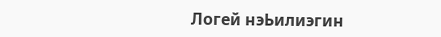Логей нэЬилиэгин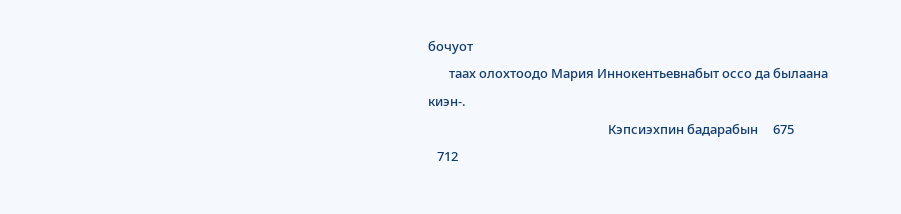бочуот
       таах олохтоодо Мария Иннокентьевнабыт оссо да былаана киэн-.
                                                            Кэпсиэхпин бадарабын     675
   712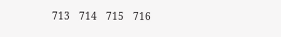713   714   715   716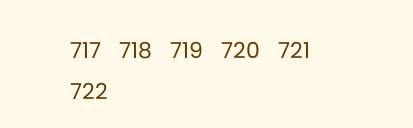717   718   719   720   721   722